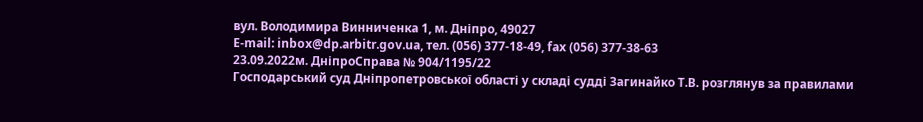вул. Володимира Винниченка 1, м. Дніпро, 49027
E-mail: inbox@dp.arbitr.gov.ua, тел. (056) 377-18-49, fax (056) 377-38-63
23.09.2022м. ДніпроСправа № 904/1195/22
Господарський суд Дніпропетровської області у складі судді Загинайко Т.В. розглянув за правилами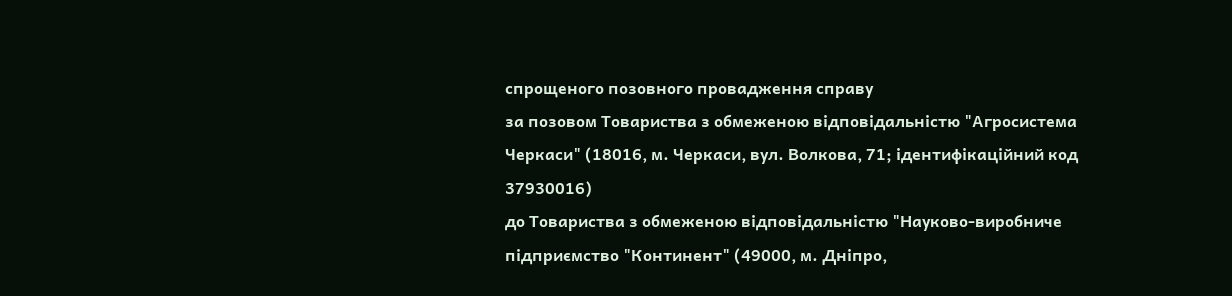спрощеного позовного провадження справу
за позовом Товариства з обмеженою відповідальністю "Агросистема Черкаси" (18016, м. Черкаси, вул. Волкова, 71; ідентифікаційний код 37930016)
до Товариства з обмеженою відповідальністю "Науково-виробниче підприємство "Континент" (49000, м. Дніпро,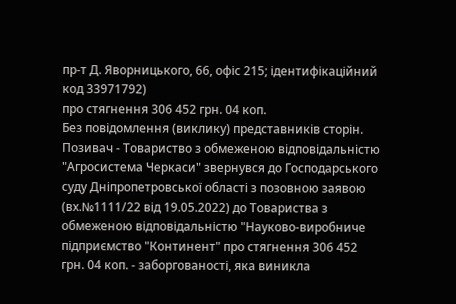пр-т Д. Яворницького, 66, офіс 215; ідентифікаційний код 33971792)
про стягнення 306 452 грн. 04 коп.
Без повідомлення (виклику) представників сторін.
Позивач - Товариство з обмеженою відповідальністю "Агросистема Черкаси" звернувся до Господарського суду Дніпропетровської області з позовною заявою (вх.№1111/22 від 19.05.2022) до Товариства з обмеженою відповідальністю "Науково-виробниче підприємство "Континент" про стягнення 306 452 грн. 04 коп. - заборгованості, яка виникла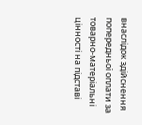внаслідок здійснення попередньої оплати за товарно-матеріальні цінності на підставі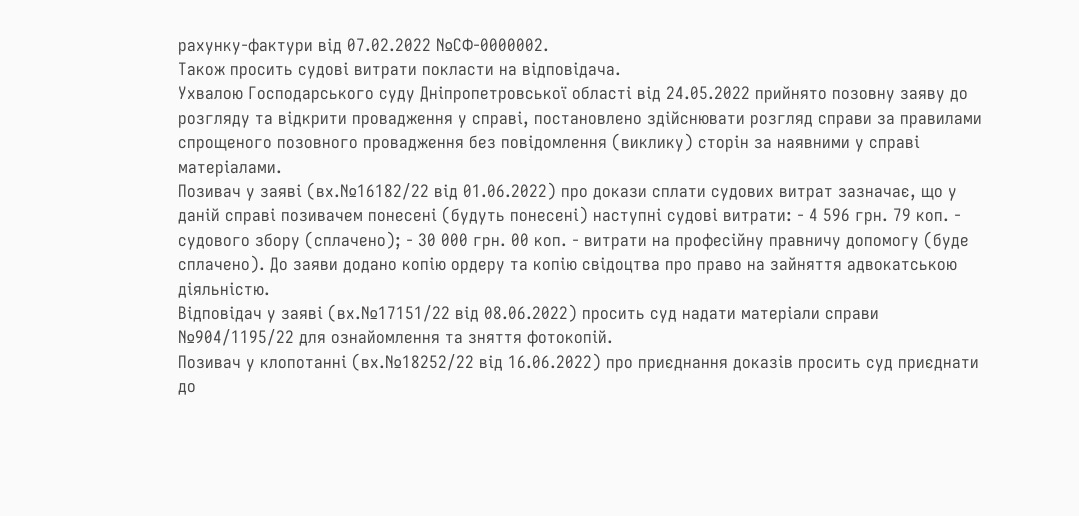рахунку-фактури від 07.02.2022 №СФ-0000002.
Також просить судові витрати покласти на відповідача.
Ухвалою Господарського суду Дніпропетровської області від 24.05.2022 прийнято позовну заяву до розгляду та відкрити провадження у справі, постановлено здійснювати розгляд справи за правилами спрощеного позовного провадження без повідомлення (виклику) сторін за наявними у справі матеріалами.
Позивач у заяві (вх.№16182/22 від 01.06.2022) про докази сплати судових витрат зазначає, що у даній справі позивачем понесені (будуть понесені) наступні судові витрати: - 4 596 грн. 79 коп. - судового збору (сплачено); - 30 000 грн. 00 коп. - витрати на професійну правничу допомогу (буде сплачено). До заяви додано копію ордеру та копію свідоцтва про право на зайняття адвокатською діяльністю.
Відповідач у заяві (вх.№17151/22 від 08.06.2022) просить суд надати матеріали справи №904/1195/22 для ознайомлення та зняття фотокопій.
Позивач у клопотанні (вх.№18252/22 від 16.06.2022) про приєднання доказів просить суд приєднати до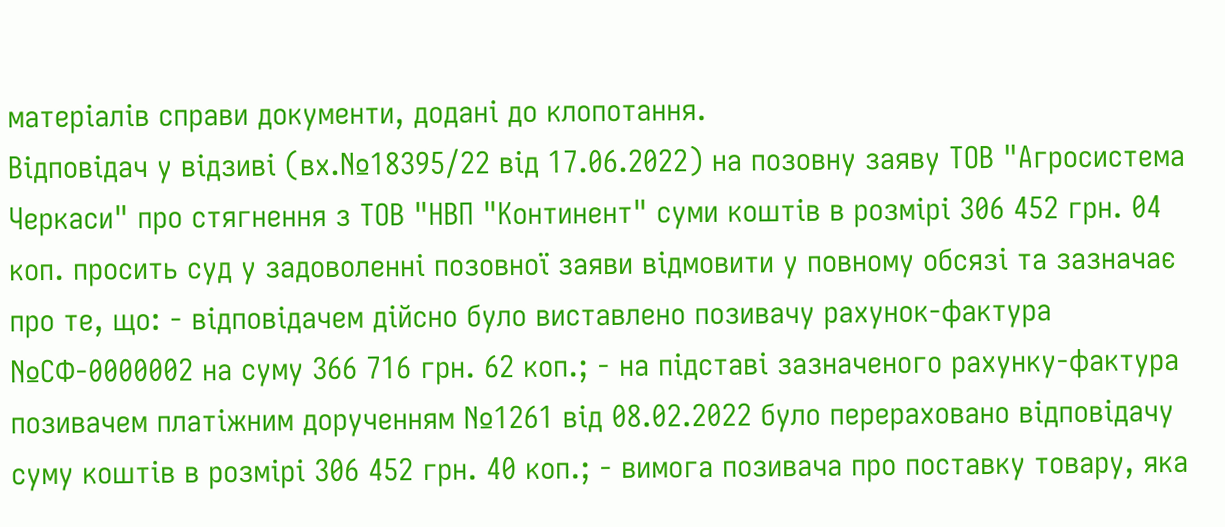матеріалів справи документи, додані до клопотання.
Відповідач у відзиві (вх.№18395/22 від 17.06.2022) на позовну заяву ТОВ "Агросистема Черкаси" про стягнення з ТОВ "НВП "Континент" суми коштів в розмірі 306 452 грн. 04 коп. просить суд у задоволенні позовної заяви відмовити у повному обсязі та зазначає про те, що: - відповідачем дійсно було виставлено позивачу рахунок-фактура №СФ-0000002 на суму 366 716 грн. 62 коп.; - на підставі зазначеного рахунку-фактура позивачем платіжним дорученням №1261 від 08.02.2022 було перераховано відповідачу суму коштів в розмірі 306 452 грн. 40 коп.; - вимога позивача про поставку товару, яка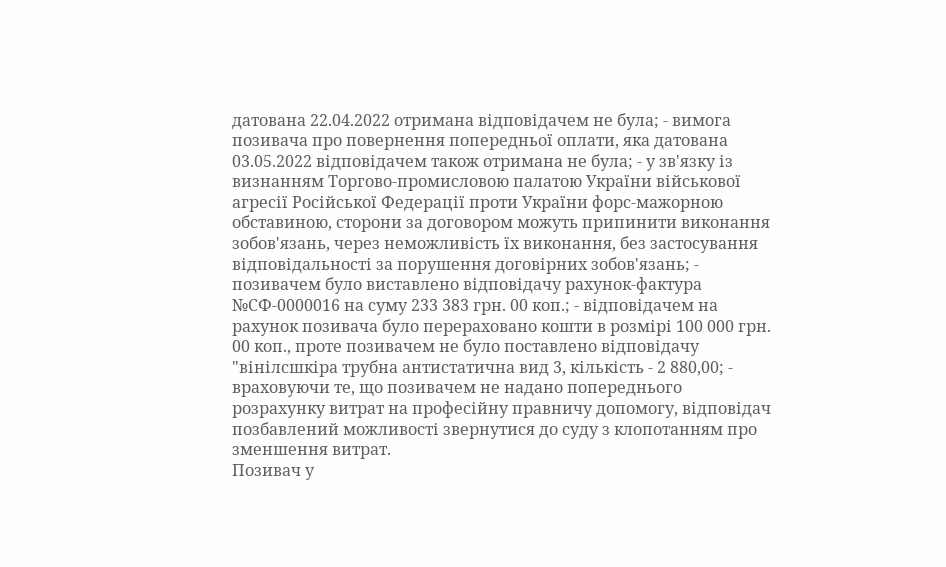датована 22.04.2022 отримана відповідачем не була; - вимога позивача про повернення попередньої оплати, яка датована 03.05.2022 відповідачем також отримана не була; - у зв'язку із визнанням Торгово-промисловою палатою України військової агресії Російської Федерації проти України форс-мажорною обставиною, сторони за договором можуть припинити виконання зобов'язань, через неможливість їх виконання, без застосування відповідальності за порушення договірних зобов'язань; - позивачем було виставлено відповідачу рахунок-фактура №СФ-0000016 на суму 233 383 грн. 00 коп.; - відповідачем на рахунок позивача було перераховано кошти в розмірі 100 000 грн. 00 коп., проте позивачем не було поставлено відповідачу "вінілсшкіра трубна антистатична вид 3, кількість - 2 880,00; - враховуючи те, що позивачем не надано попереднього розрахунку витрат на професійну правничу допомогу, відповідач позбавлений можливості звернутися до суду з клопотанням про зменшення витрат.
Позивач у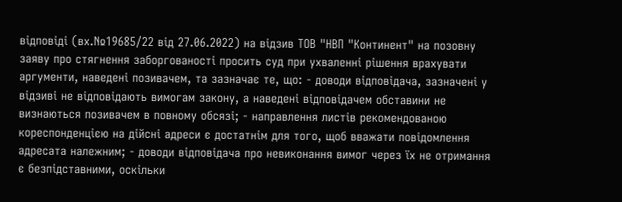відповіді (вх.№19685/22 від 27.06.2022) на відзив ТОВ "НВП "Континент" на позовну заяву про стягнення заборгованості просить суд при ухваленні рішення врахувати аргументи, наведені позивачем, та зазначає те, що: - доводи відповідача, зазначені у відзиві не відповідають вимогам закону, а наведені відповідачем обставини не визнаються позивачем в повному обсязі; - направлення листів рекомендованою кореспонденцією на дійсні адреси є достатнім для того, щоб вважати повідомлення адресата належним; - доводи відповідача про невиконання вимог через їх не отримання є безпідставними, оскільки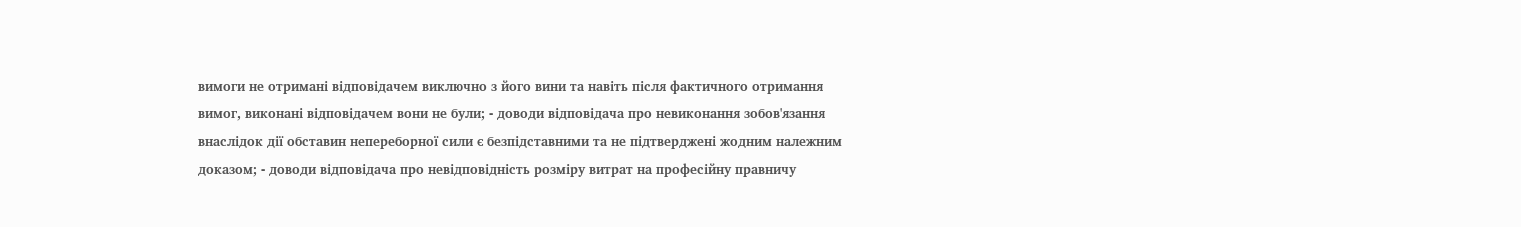вимоги не отримані відповідачем виключно з його вини та навіть після фактичного отримання вимог, виконані відповідачем вони не були; - доводи відповідача про невиконання зобов'язання внаслідок дії обставин непереборної сили є безпідставними та не підтверджені жодним належним доказом; - доводи відповідача про невідповідність розміру витрат на професійну правничу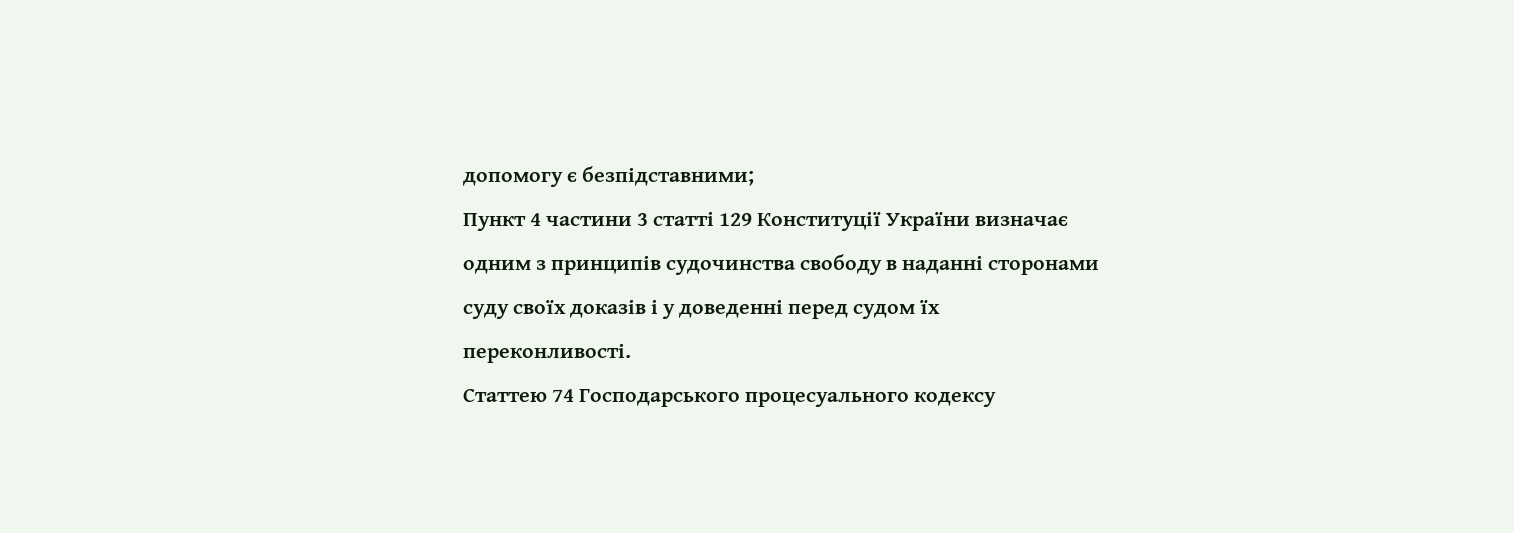допомогу є безпідставними;
Пункт 4 частини 3 статті 129 Конституції України визначає одним з принципів судочинства свободу в наданні сторонами суду своїх доказів і у доведенні перед судом їх переконливості.
Статтею 74 Господарського процесуального кодексу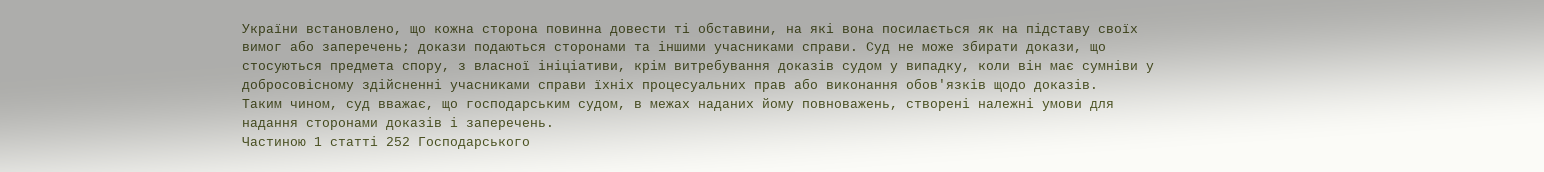України встановлено, що кожна сторона повинна довести ті обставини, на які вона посилається як на підставу своїх вимог або заперечень; докази подаються сторонами та іншими учасниками справи. Суд не може збирати докази, що стосуються предмета спору, з власної ініціативи, крім витребування доказів судом у випадку, коли він має сумніви у добросовісному здійсненні учасниками справи їхніх процесуальних прав або виконання обов'язків щодо доказів.
Таким чином, суд вважає, що господарським судом, в межах наданих йому повноважень, створені належні умови для надання сторонами доказів і заперечень.
Частиною 1 статті 252 Господарського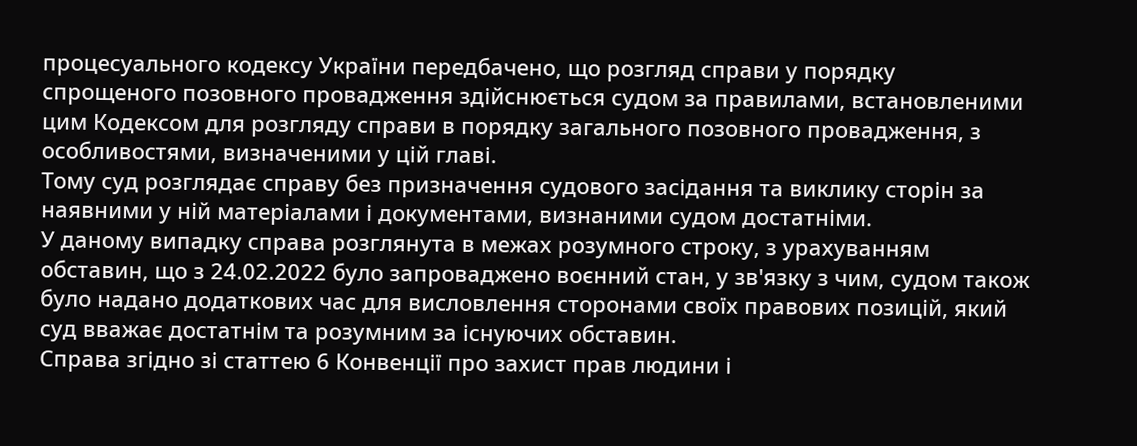процесуального кодексу України передбачено, що розгляд справи у порядку спрощеного позовного провадження здійснюється судом за правилами, встановленими цим Кодексом для розгляду справи в порядку загального позовного провадження, з особливостями, визначеними у цій главі.
Тому суд розглядає справу без призначення судового засідання та виклику сторін за наявними у ній матеріалами і документами, визнаними судом достатніми.
У даному випадку справа розглянута в межах розумного строку, з урахуванням обставин, що з 24.02.2022 було запроваджено воєнний стан, у зв'язку з чим, судом також було надано додаткових час для висловлення сторонами своїх правових позицій, який суд вважає достатнім та розумним за існуючих обставин.
Справа згідно зі статтею 6 Конвенції про захист прав людини і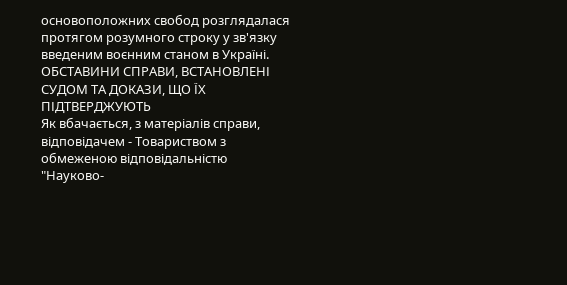основоположних свобод розглядалася протягом розумного строку у зв'язку введеним воєнним станом в Україні.
ОБСТАВИНИ СПРАВИ, ВСТАНОВЛЕНІ СУДОМ ТА ДОКАЗИ, ЩО ЇХ ПІДТВЕРДЖУЮТЬ
Як вбачається, з матеріалів справи, відповідачем - Товариством з обмеженою відповідальністю "Науково-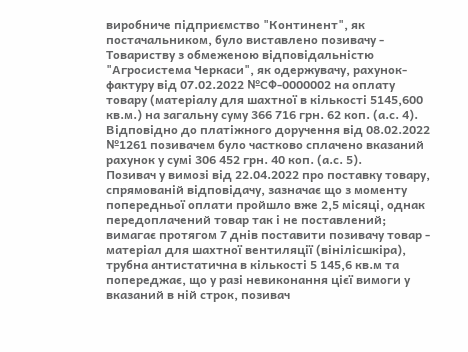виробниче підприємство "Континент", як постачальником, було виставлено позивачу - Товариству з обмеженою відповідальністю "Агросистема Черкаси", як одержувачу, рахунок-фактуру від 07.02.2022 №СФ-0000002 на оплату товару (матеріалу для шахтної в кількості 5145,600 кв.м.) на загальну суму 366 716 грн. 62 коп. (а.с. 4).
Відповідно до платіжного доручення від 08.02.2022 №1261 позивачем було частково сплачено вказаний рахунок у сумі 306 452 грн. 40 коп. (а.с. 5).
Позивач у вимозі від 22.04.2022 про поставку товару, спрямованій відповідачу, зазначає що з моменту попередньої оплати пройшло вже 2,5 місяці, однак передоплачений товар так і не поставлений; вимагає протягом 7 днів поставити позивачу товар - матеріал для шахтної вентиляції (вінілісшкіра), трубна антистатична в кількості 5 145,6 кв.м та попереджає, що у разі невиконання цієї вимоги у вказаний в ній строк, позивач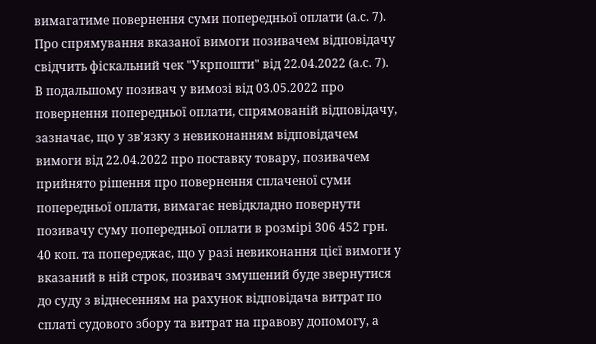вимагатиме повернення суми попередньої оплати (а.с. 7). Про спрямування вказаної вимоги позивачем відповідачу свідчить фіскальний чек "Укрпошти" від 22.04.2022 (а.с. 7).
В подальшому позивач у вимозі від 03.05.2022 про повернення попередньої оплати, спрямованій відповідачу, зазначає, що у зв'язку з невиконанням відповідачем вимоги від 22.04.2022 про поставку товару, позивачем прийнято рішення про повернення сплаченої суми попередньої оплати, вимагає невідкладно повернути позивачу суму попередньої оплати в розмірі 306 452 грн. 40 коп. та попереджає, що у разі невиконання цієї вимоги у вказаний в ній строк, позивач змушений буде звернутися до суду з віднесенням на рахунок відповідача витрат по сплаті судового збору та витрат на правову допомогу, а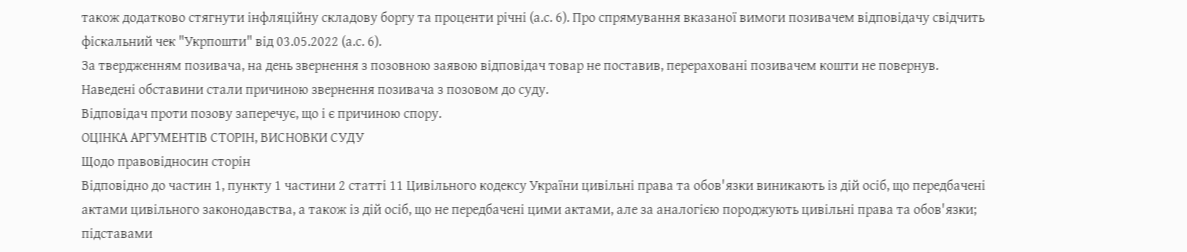також додатково стягнути інфляційну складову боргу та проценти річні (а.с. 6). Про спрямування вказаної вимоги позивачем відповідачу свідчить фіскальний чек "Укрпошти" від 03.05.2022 (а.с. 6).
За твердженням позивача, на день звернення з позовною заявою відповідач товар не поставив, перераховані позивачем кошти не повернув.
Наведені обставини стали причиною звернення позивача з позовом до суду.
Відповідач проти позову заперечує, що і є причиною спору.
ОЦІНКА АРГУМЕНТІВ СТОРІН, ВИСНОВКИ СУДУ
Щодо правовідносин сторін
Відповідно до частин 1, пункту 1 частини 2 статті 11 Цивільного кодексу України цивільні права та обов'язки виникають із дій осіб, що передбачені актами цивільного законодавства, а також із дій осіб, що не передбачені цими актами, але за аналогією породжують цивільні права та обов'язки; підставами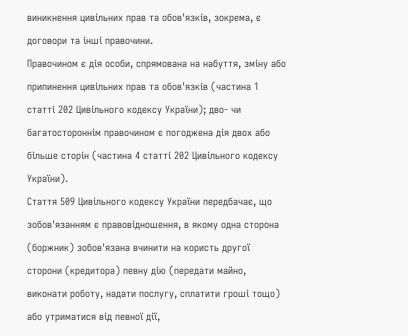виникнення цивільних прав та обов'язків, зокрема, є договори та інші правочини.
Правочином є дія особи, спрямована на набуття, зміну або припинення цивільних прав та обов'язків (частина 1 статті 202 Цивільного кодексу України); дво- чи багатостороннім правочином є погоджена дія двох або більше сторін (частина 4 статті 202 Цивільного кодексу України).
Стаття 509 Цивільного кодексу України передбачає, що зобов'язанням є правовідношення, в якому одна сторона (боржник) зобов'язана вчинити на користь другої сторони (кредитора) певну дію (передати майно, виконати роботу, надати послугу, сплатити гроші тощо) або утриматися від певної дії,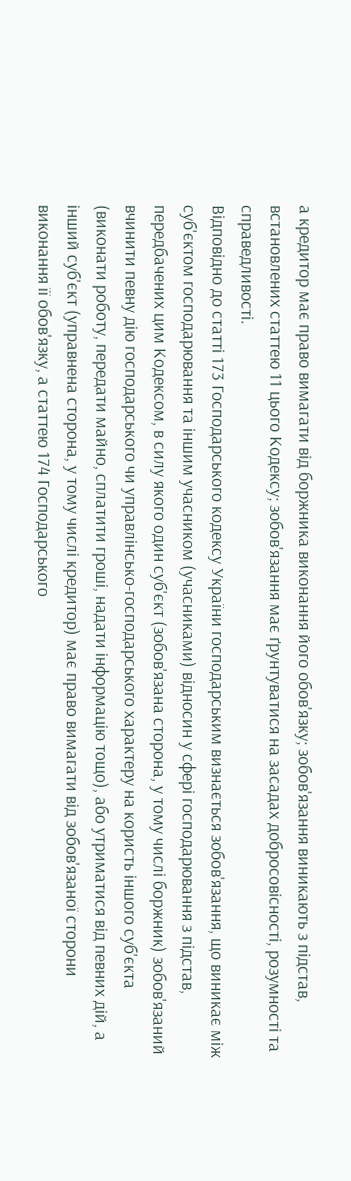а кредитор має право вимагати від боржника виконання його обов'язку; зобов'язання виникають з підстав, встановлених статтею 11 цього Кодексу; зобов'язання має ґрунтуватися на засадах добросовісності, розумності та справедливості.
Відповідно до статті 173 Господарського кодексу України господарським визнається зобов'язання, що виникає між суб'єктом господарювання та іншим учасником (учасниками) відносин у сфері господарювання з підстав, передбачених цим Кодексом, в силу якого один суб'єкт (зобов'язана сторона, у тому числі боржник) зобов'язаний вчинити певну дію господарського чи управлінсько-господарського характеру на користь іншого суб'єкта (виконати роботу, передати майно, сплатити гроші, надати інформацію тощо), або утриматися від певних дій, а інший суб'єкт (управнена сторона, у тому числі кредитор) має право вимагати від зобов'язаної сторони виконання її обов'язку, а статтею 174 Господарського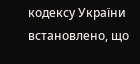кодексу України встановлено, що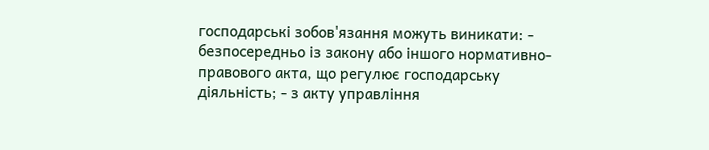господарські зобов'язання можуть виникати: - безпосередньо із закону або іншого нормативно-правового акта, що регулює господарську діяльність; - з акту управління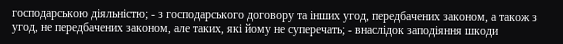господарською діяльністю; - з господарського договору та інших угод, передбачених законом, а також з угод, не передбачених законом, але таких, які йому не суперечать; - внаслідок заподіяння шкоди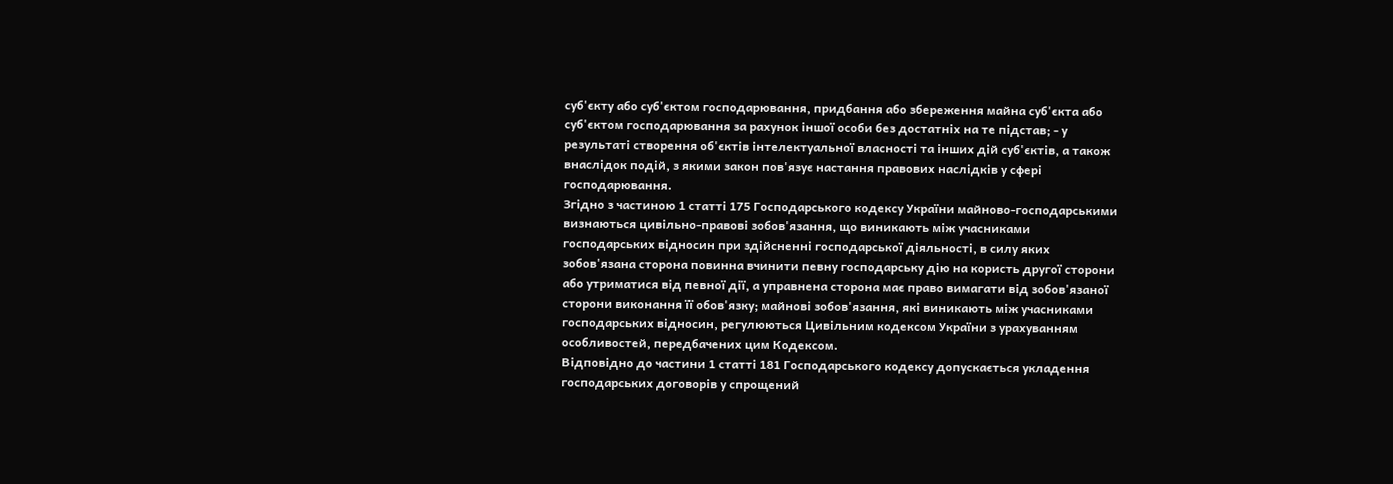суб'єкту або суб'єктом господарювання, придбання або збереження майна суб'єкта або суб'єктом господарювання за рахунок іншої особи без достатніх на те підстав; - у результаті створення об'єктів інтелектуальної власності та інших дій суб'єктів, а також внаслідок подій, з якими закон пов'язує настання правових наслідків у сфері господарювання.
Згідно з частиною 1 статті 175 Господарського кодексу України майново-господарськими визнаються цивільно-правові зобов'язання, що виникають між учасниками господарських відносин при здійсненні господарської діяльності, в силу яких зобов'язана сторона повинна вчинити певну господарську дію на користь другої сторони або утриматися від певної дії, а управнена сторона має право вимагати від зобов'язаної сторони виконання її обов'язку; майнові зобов'язання, які виникають між учасниками господарських відносин, регулюються Цивільним кодексом України з урахуванням особливостей, передбачених цим Кодексом.
Відповідно до частини 1 статті 181 Господарського кодексу допускається укладення господарських договорів у спрощений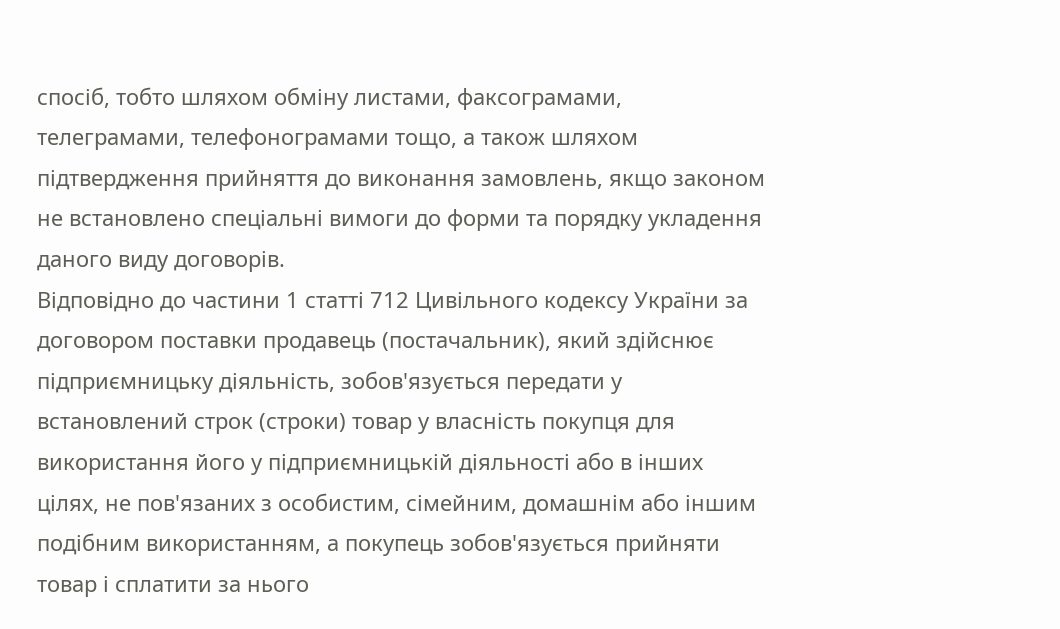спосіб, тобто шляхом обміну листами, факсограмами, телеграмами, телефонограмами тощо, а також шляхом підтвердження прийняття до виконання замовлень, якщо законом не встановлено спеціальні вимоги до форми та порядку укладення даного виду договорів.
Відповідно до частини 1 статті 712 Цивільного кодексу України за договором поставки продавець (постачальник), який здійснює підприємницьку діяльність, зобов'язується передати у встановлений строк (строки) товар у власність покупця для використання його у підприємницькій діяльності або в інших цілях, не пов'язаних з особистим, сімейним, домашнім або іншим подібним використанням, а покупець зобов'язується прийняти товар і сплатити за нього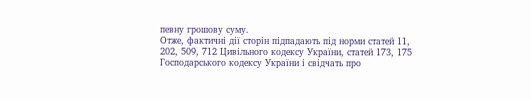певну грошову суму.
Отже, фактичні дії сторін підпадають під норми статей 11, 202, 509, 712 Цивільного кодексу України, статей 173, 175 Господарського кодексу України і свідчать про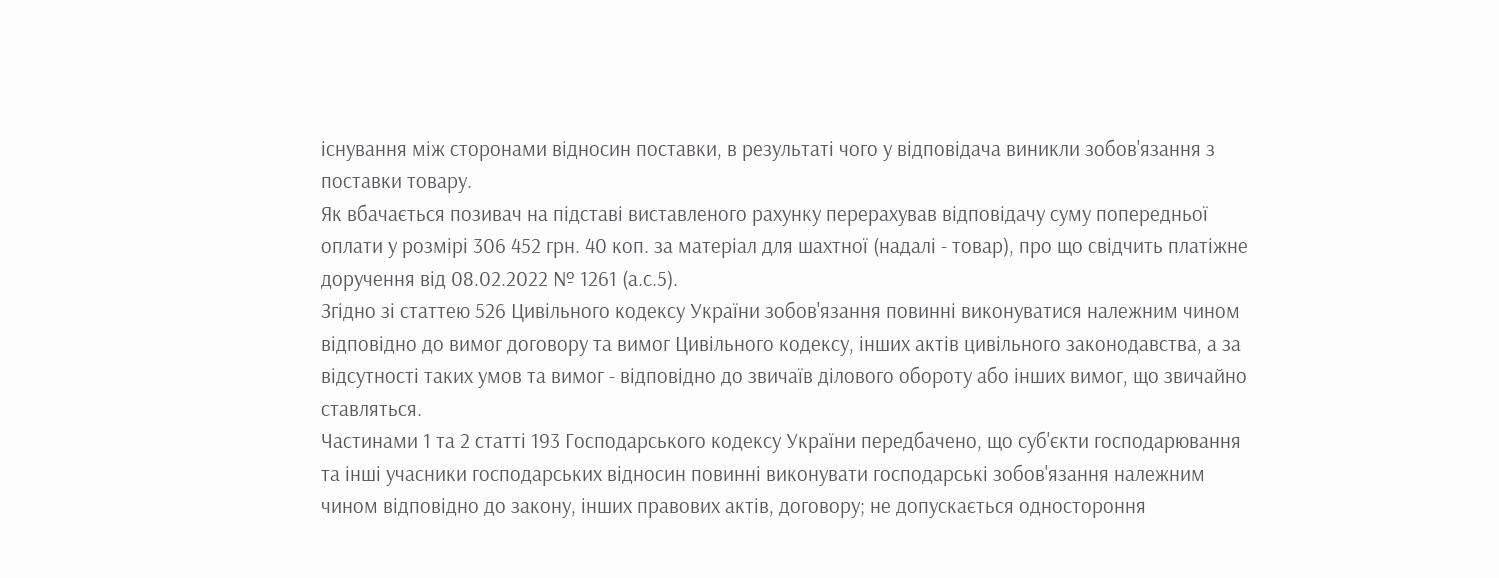існування між сторонами відносин поставки, в результаті чого у відповідача виникли зобов'язання з поставки товару.
Як вбачається позивач на підставі виставленого рахунку перерахував відповідачу суму попередньої оплати у розмірі 306 452 грн. 40 коп. за матеріал для шахтної (надалі - товар), про що свідчить платіжне доручення від 08.02.2022 № 1261 (а.с.5).
Згідно зі статтею 526 Цивільного кодексу України зобов'язання повинні виконуватися належним чином відповідно до вимог договору та вимог Цивільного кодексу, інших актів цивільного законодавства, а за відсутності таких умов та вимог - відповідно до звичаїв ділового обороту або інших вимог, що звичайно ставляться.
Частинами 1 та 2 статті 193 Господарського кодексу України передбачено, що суб'єкти господарювання та інші учасники господарських відносин повинні виконувати господарські зобов'язання належним чином відповідно до закону, інших правових актів, договору; не допускається одностороння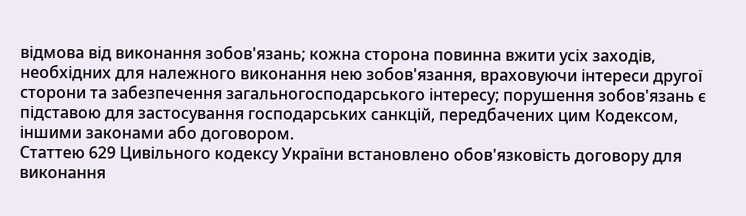відмова від виконання зобов'язань; кожна сторона повинна вжити усіх заходів, необхідних для належного виконання нею зобов'язання, враховуючи інтереси другої сторони та забезпечення загальногосподарського інтересу; порушення зобов'язань є підставою для застосування господарських санкцій, передбачених цим Кодексом, іншими законами або договором.
Статтею 629 Цивільного кодексу України встановлено обов'язковість договору для виконання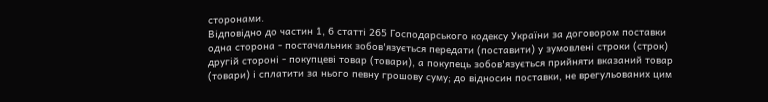сторонами.
Відповідно до частин 1, 6 статті 265 Господарського кодексу України за договором поставки одна сторона - постачальник зобов'язується передати (поставити) у зумовлені строки (строк) другій стороні - покупцеві товар (товари), а покупець зобов'язується прийняти вказаний товар (товари) і сплатити за нього певну грошову суму; до відносин поставки, не врегульованих цим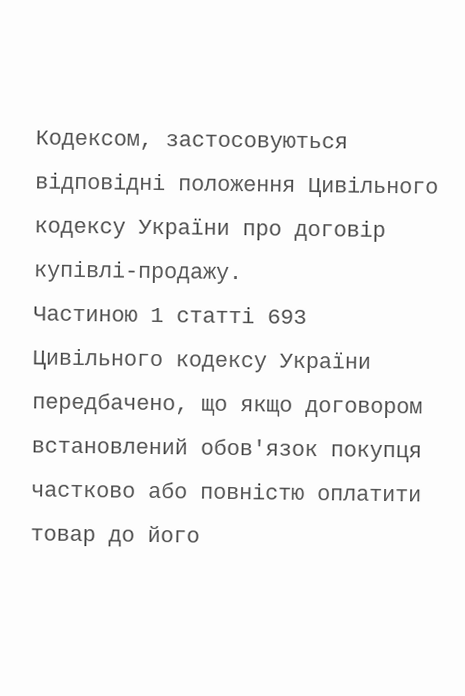Кодексом, застосовуються відповідні положення Цивільного кодексу України про договір купівлі-продажу.
Частиною 1 статті 693 Цивільного кодексу України передбачено, що якщо договором встановлений обов'язок покупця частково або повністю оплатити товар до його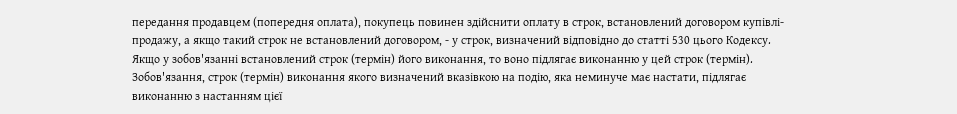передання продавцем (попередня оплата), покупець повинен здійснити оплату в строк, встановлений договором купівлі-продажу, а якщо такий строк не встановлений договором, - у строк, визначений відповідно до статті 530 цього Кодексу.
Якщо у зобов'язанні встановлений строк (термін) його виконання, то воно підлягає виконанню у цей строк (термін). Зобов'язання, строк (термін) виконання якого визначений вказівкою на подію, яка неминуче має настати, підлягає виконанню з настанням цієї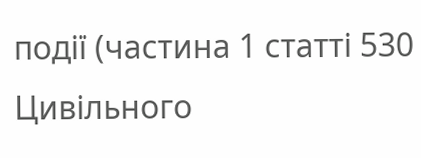події (частина 1 статті 530 Цивільного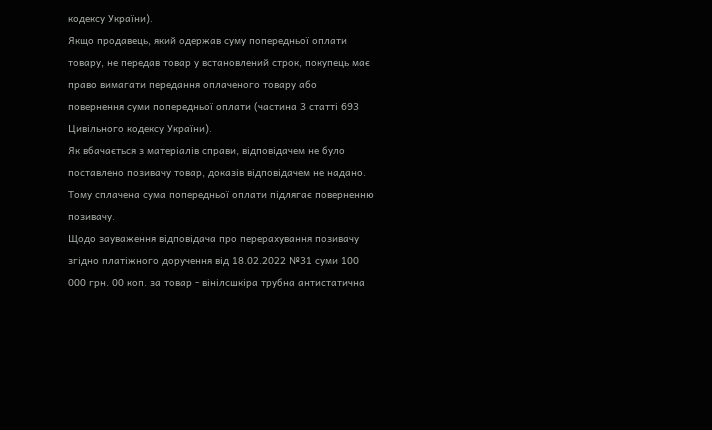кодексу України).
Якщо продавець, який одержав суму попередньої оплати товару, не передав товар у встановлений строк, покупець має право вимагати передання оплаченого товару або повернення суми попередньої оплати (частина 3 статті 693 Цивільного кодексу України).
Як вбачається з матеріалів справи, відповідачем не було поставлено позивачу товар, доказів відповідачем не надано.
Тому сплачена сума попередньої оплати підлягає поверненню позивачу.
Щодо зауваження відповідача про перерахування позивачу згідно платіжного доручення від 18.02.2022 №31 суми 100 000 грн. 00 коп. за товар - вінілсшкіра трубна антистатична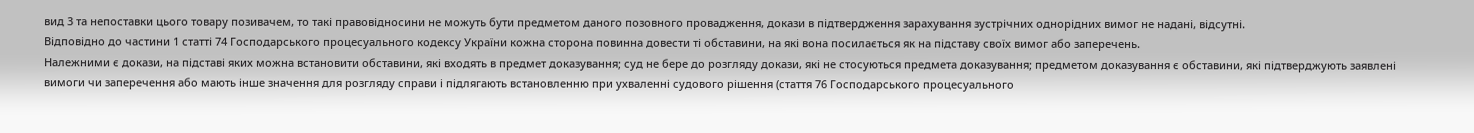вид 3 та непоставки цього товару позивачем, то такі правовідносини не можуть бути предметом даного позовного провадження, докази в підтвердження зарахування зустрічних однорідних вимог не надані, відсутні.
Відповідно до частини 1 статті 74 Господарського процесуального кодексу України кожна сторона повинна довести ті обставини, на які вона посилається як на підставу своїх вимог або заперечень.
Належними є докази, на підставі яких можна встановити обставини, які входять в предмет доказування; суд не бере до розгляду докази, які не стосуються предмета доказування; предметом доказування є обставини, які підтверджують заявлені вимоги чи заперечення або мають інше значення для розгляду справи і підлягають встановленню при ухваленні судового рішення (стаття 76 Господарського процесуального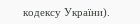кодексу України).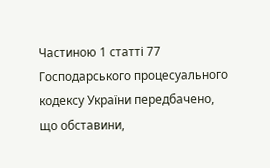Частиною 1 статті 77 Господарського процесуального кодексу України передбачено, що обставини,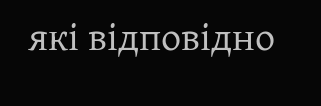які відповідно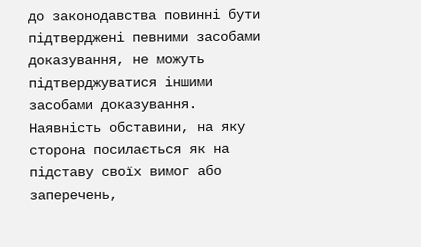до законодавства повинні бути підтверджені певними засобами доказування, не можуть підтверджуватися іншими засобами доказування.
Наявність обставини, на яку сторона посилається як на підставу своїх вимог або заперечень,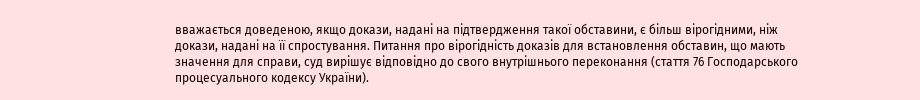вважається доведеною, якщо докази, надані на підтвердження такої обставини, є більш вірогідними, ніж докази, надані на її спростування. Питання про вірогідність доказів для встановлення обставин, що мають значення для справи, суд вирішує відповідно до свого внутрішнього переконання (стаття 76 Господарського процесуального кодексу України).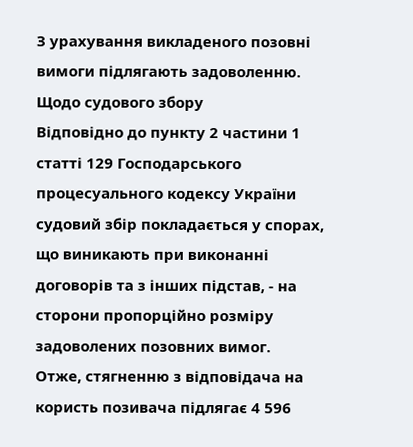З урахування викладеного позовні вимоги підлягають задоволенню.
Щодо судового збору
Відповідно до пункту 2 частини 1 статті 129 Господарського процесуального кодексу України судовий збір покладається у спорах, що виникають при виконанні договорів та з інших підстав, - на сторони пропорційно розміру задоволених позовних вимог.
Отже, стягненню з відповідача на користь позивача підлягає 4 596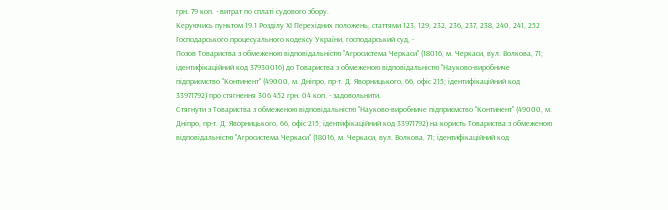грн. 79 коп. - витрат по сплаті судового збору.
Керуючись пунктом 19.1 Розділу ХІ Перехідних положень, статтями 123, 129, 232, 236, 237, 238, 240, 241, 252 Господарського процесуального кодексу України, господарський суд, -
Позов Товариства з обмеженою відповідальністю "Агросистема Черкаси" (18016, м. Черкаси, вул. Волкова, 71; ідентифікаційний код 37930016) до Товариства з обмеженою відповідальністю "Науково-виробниче підприємство "Континент" (49000, м. Дніпро, пр-т. Д. Яворницького, 66, офіс 215; ідентифікаційний код 33971792) про стягнення 306 452 грн. 04 коп. - задовольнити.
Стягнути з Товариства з обмеженою відповідальністю "Науково-виробниче підприємство "Континент" (49000, м. Дніпро, пр-т. Д. Яворницького, 66, офіс 215; ідентифікаційний код 33971792) на користь Товариства з обмеженою відповідальністю "Агросистема Черкаси" (18016, м. Черкаси, вул. Волкова, 71; ідентифікаційний код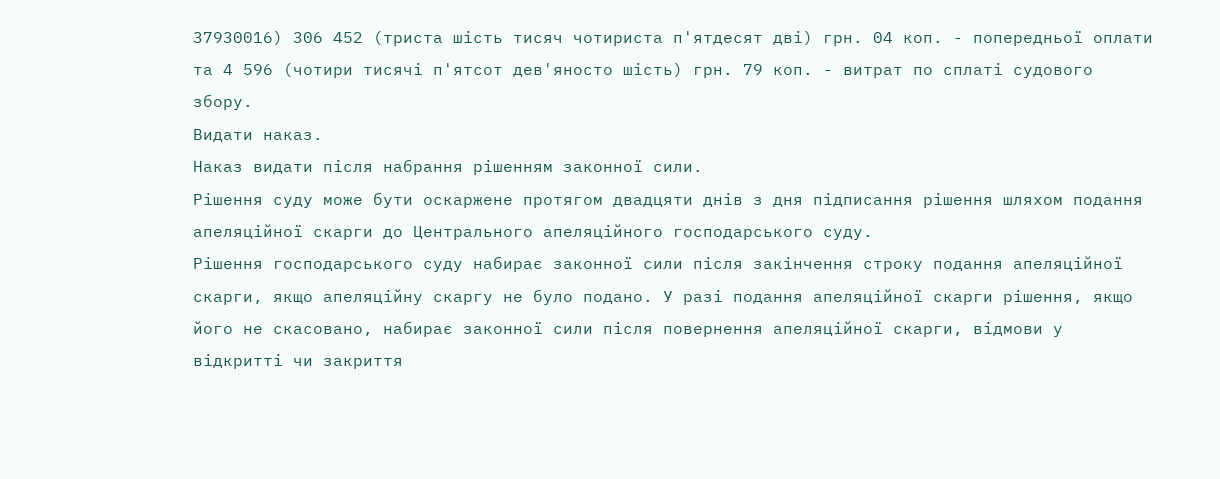37930016) 306 452 (триста шість тисяч чотириста п'ятдесят дві) грн. 04 коп. - попередньої оплати та 4 596 (чотири тисячі п'ятсот дев'яносто шість) грн. 79 коп. - витрат по сплаті судового збору.
Видати наказ.
Наказ видати після набрання рішенням законної сили.
Рішення суду може бути оскаржене протягом двадцяти днів з дня підписання рішення шляхом подання апеляційної скарги до Центрального апеляційного господарського суду.
Рішення господарського суду набирає законної сили після закінчення строку подання апеляційної скарги, якщо апеляційну скаргу не було подано. У разі подання апеляційної скарги рішення, якщо його не скасовано, набирає законної сили після повернення апеляційної скарги, відмови у відкритті чи закриття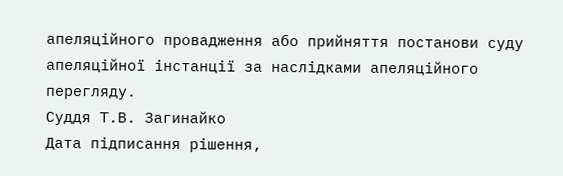апеляційного провадження або прийняття постанови суду апеляційної інстанції за наслідками апеляційного перегляду.
Суддя Т.В. Загинайко
Дата підписання рішення,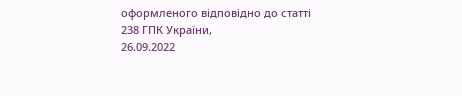оформленого відповідно до статті 238 ГПК України,
26.09.2022